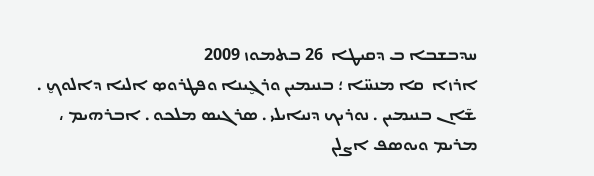ܚܕܒܫܒܐ ܒ ܕܩܝܛܐ  26 ܒܬܡܘܙ 2009
ܐܪܙܐ  ܩܐ ܡܢܚ̈ܐ ؛ ܒܢܝܡܝܢ ܘܪܓ̮ܝܢܐ ܘܦܛܪܘܤ ܐܠܝܐ ܕܐܠܘܟ̮ . ܫ̃ܐܢ ܒܢܝܡܝܢ . ܢܘܪܝܟ ܕܢܝܐܝܠܝ . ܣܪܓܝܤ ܡܠܟܘ . ܐܒܪܗܝܡ ، ܡܪܝܡ ܘܝܘܣܦ ܐܨܠܢ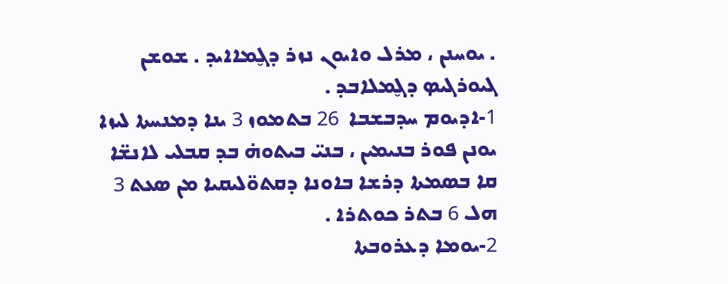. ܝܘܚܢܢ ، ܡܪܠ ܘܐܝܘܢ ܢܙܪ ܕܓ̮ܡܐܐܝܕ . ܫܘܫܢ ܓܝܘܪܓܝܤ ܕܓ̮ܡܠܐܒܕ .
1-ܐܕܝܘܡ ܚܕܒܫܒܐ  26 ܒܬܡܘܙ 3 ܝܢܐ ܕܡܢܚܬܐ ܠܝܙܐ ܝܘܢܢ ܦܘܪ ܒܢܝܡܝܢ ، ܒܢܝ̈ ܒܝܬܘܗ̇ ܒܕ ܩܒܠܝ ܠܐܢܫ̈ܐ ܩܐ ܒܣܡܬܐ ܕܪܫܐ ܒܐܘܢܐ ܕܩܬܘ̈ܠܝܩܝܐ ܡܢ ܣܥܬ 3 ܗܠ 6 ܒܬܪ ܟܘܬܪܐ .
2-ܝܘܡܐ ܕܥܪܘܒܬܐ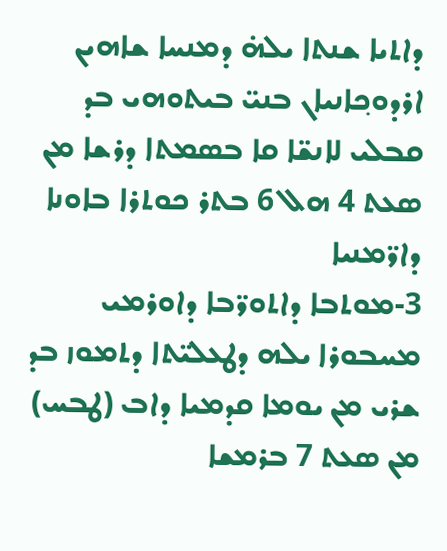ܕܐܬܝܐ ܫܢܬܐ ܝܠܗ̇ ܕܡܢܚܐ ܫܐܗܝܢ ܐܪܕܘܟ݂ܐܢܝܐܢ ܒܢܝ̈ ܒܝܬܘܗܝ ܒܕ ܩܒܠܝ ܠܐܢܫ̈ܐ ܩܐ ܒܣܡܬܐ ܕܪܫܐ ܡܢ ܣܥܬ 4 ܗܠ 6 ܒܬܪ ܟܘܬܪܐ ܒܐܘܢܐ ܕܐܪ̈ܡܢܝܐ
3-ܡܘܬܒܐ ܕܐܬܘܪ̈ܒܐ ܕܐܘܪܡܝ ܡܚܒܘܪܐ ܝܠܗ ܕܛܥܠܝ̈ܬܐ ܕܬܡܘܙ ܒܕ ܫܪܝ ܡܢ ܝܘܡܐ ܩܕܡܝܐ ܕܐܒ (ܛܒܚ) ܡܢ ܣܥܬ 7 ܒܪܡܫܐ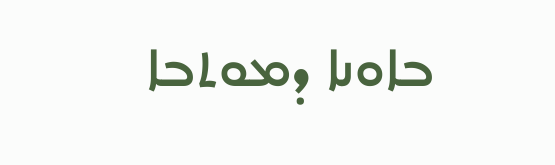ܒܐܘܢܐ ܕܡܘܬܒܐ